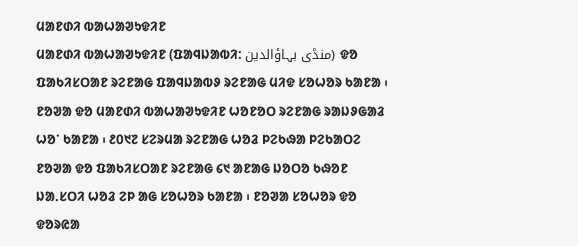ᱢᱟᱱᱰᱤ ᱵᱟᱦᱟᱣᱩᱫᱤᱱ
ᱢᱟᱱᱰᱤ ᱵᱟᱦᱟᱣᱩᱫᱤᱱ (ᱯᱟᱧᱡᱟᱵᱤ: منڈی بہاؤالدین) ᱫᱚ ᱯᱟᱠᱤᱥᱛᱟᱱ ᱨᱮᱱᱟᱜ ᱯᱟᱧᱡᱟᱵᱽ ᱨᱮᱱᱟᱜ ᱢᱤᱫ ᱥᱚᱦᱚᱨ ᱠᱟᱱᱟ ᱾ ᱱᱚᱣᱟ ᱫᱚ ᱢᱟᱱᱰᱤ ᱵᱟᱦᱟᱣᱩᱫᱤᱱ ᱦᱚᱱᱚᱛ ᱨᱮᱱᱟᱜ ᱨᱟᱡᱽᱜᱟᱲ ᱦᱚᱸ ᱠᱟᱱᱟ ᱾ ᱒᱐᱑᱗ ᱥᱮᱨᱢᱟ ᱨᱮᱱᱟᱜ ᱦᱚᱲ ᱞᱮᱠᱷᱟ ᱞᱮᱠᱟᱛᱮ ᱱᱚᱣᱟ ᱫᱚ ᱯᱟᱠᱤᱥᱛᱟᱱ ᱨᱮᱱᱟᱜ ᱔᱑ ᱟᱱᱟᱜ ᱡᱚᱛᱚ ᱠᱷᱚᱱ ᱡᱟᱹᱥᱛᱤ ᱦᱚᱲ ᱮᱞ ᱟᱜ ᱥᱚᱦᱚᱨ ᱠᱟᱱᱟ ᱾ ᱱᱚᱣᱟ ᱥᱚᱦᱚᱨ ᱫᱚ ᱫᱚᱨᱭᱟ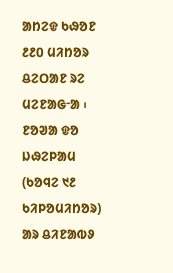ᱟᱴᱮᱫ ᱠᱷᱚᱱ ᱒᱒᱐ ᱢᱤᱴᱚᱨ ᱪᱮᱛᱟᱱ ᱨᱮ ᱢᱮᱱᱟᱜᱼᱟ ᱾ ᱱᱚᱣᱟ ᱫᱚ ᱡᱷᱮᱞᱟᱢ (ᱠᱚᱧᱮ ᱑᱒ ᱠᱤᱞᱚᱢᱤᱴᱚᱨ) ᱟᱨ ᱪᱤᱱᱟᱵᱽ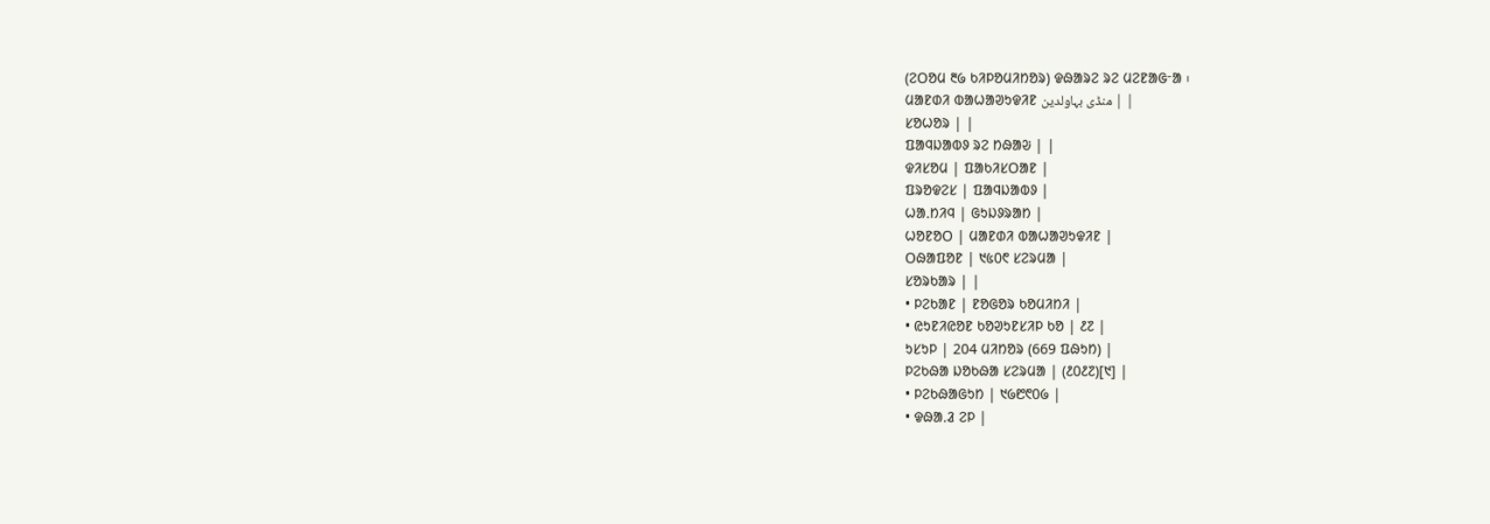(ᱮᱛᱚᱢ ᱓᱙ ᱠᱤᱞᱚᱢᱤᱴᱚᱨ) ᱫᱷᱟᱨᱮ ᱨᱮ ᱢᱮᱱᱟᱜᱼᱟ ᱾
ᱢᱟᱱᱰᱤ ᱵᱟᱦᱟᱣᱩᱫᱤᱱ منڈی بہاولدین | |
ᱥᱚᱦᱚᱨ | |
ᱯᱟᱧᱡᱟᱵᱽ ᱨᱮ ᱴᱷᱟᱶ | |
ᱫᱤᱥᱚᱢ | ᱯᱟᱠᱤᱥᱛᱟᱱ |
ᱯᱨᱚᱫᱮᱥ | ᱯᱟᱧᱡᱟᱵᱽ |
ᱦᱟᱹᱴᱤᱧ | ᱜᱩᱡᱽᱨᱟᱴ |
ᱦᱚᱱᱚᱛ | ᱢᱟᱱᱰᱤ ᱵᱟᱦᱟᱣᱩᱫᱤᱱ |
ᱛᱷᱟᱯᱚᱱ | ᱑᱕᱐᱖ ᱥᱮᱨᱢᱟ |
ᱥᱚᱨᱠᱟᱨ | |
• ᱞᱮᱠᱟᱱ | ᱱᱚᱜᱚᱨ ᱠᱚᱢᱤᱴᱤ |
• ᱭᱩᱱᱤᱭᱚᱱ ᱠᱚᱣᱩᱱᱥᱤᱞ ᱠᱚ | ᱒᱗ |
ᱩᱥᱩᱞ | 204 ᱢᱤᱴᱚᱨ (669 ᱯᱷᱩᱴ) |
ᱞᱮᱠᱷᱟ ᱡᱚᱠᱷᱟ ᱥᱮᱨᱢᱟ | (᱒᱐᱒᱗)[᱑] |
• ᱞᱮᱠᱷᱟᱜᱩᱴ | ᱑᱙᱘᱖᱐᱙ |
• ᱫᱷᱟᱹᱲ ᱮᱞ |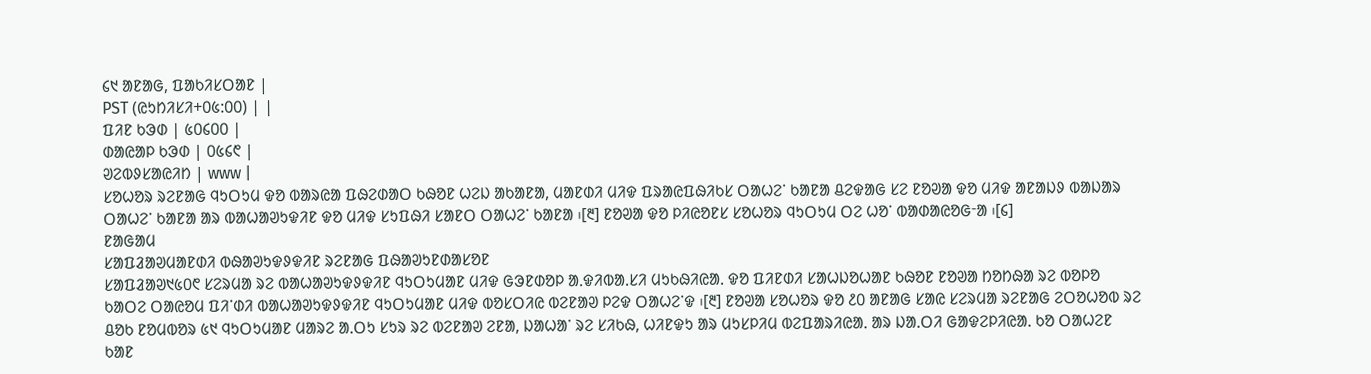᱔᱑ ᱟᱱᱟᱜ, ᱯᱟᱠᱤᱥᱛᱟᱱ |
PST (ᱭᱩᱴᱤᱥᱤ+᱐᱕:᱐᱐) | |
ᱯᱤᱱ ᱠᱳᱰ | ᱕᱐᱔᱐᱐ |
ᱰᱟᱭᱟᱞ ᱠᱳᱰ | ᱐᱕᱔᱖ |
ᱣᱮᱵᱽᱥᱟᱭᱤᱴ | www |
ᱥᱚᱦᱚᱨ ᱨᱮᱱᱟᱜ ᱧᱩᱛᱩᱢ ᱫᱚ ᱵᱟᱨᱭᱟ ᱯᱷᱮᱰᱟᱛ ᱠᱷᱚᱱ ᱦᱮᱡ ᱟᱠᱟᱱᱟ, ᱢᱟᱱᱰᱤ ᱢᱤᱫ ᱯᱨᱟᱭᱯᱷᱤᱠᱥ ᱛᱟᱦᱮᱸ ᱠᱟᱱᱟ ᱪᱮᱫᱟᱜ ᱥᱮ ᱱᱚᱣᱟ ᱫᱚ ᱢᱤᱫ ᱟᱱᱟᱡᱽ ᱵᱟᱡᱟᱨ ᱛᱟᱦᱮᱸ ᱠᱟᱱᱟ ᱟᱨ ᱵᱟᱦᱟᱣᱩᱫᱤᱱ ᱫᱚ ᱢᱤᱫ ᱥᱩᱯᱷᱤ ᱥᱟᱱᱛ ᱛᱟᱦᱮᱸ ᱠᱟᱱᱟ ᱾[᱓] ᱱᱚᱣᱟ ᱫᱚ ᱞᱤᱭᱚᱱᱥ ᱥᱚᱦᱚᱨ ᱧᱩᱛᱩᱢ ᱛᱮ ᱦᱚᱸ ᱵᱟᱰᱟᱭᱚᱜᱼᱟ ᱾[᱔]
ᱱᱟᱜᱟᱢ
ᱥᱟᱯᱲᱟᱣᱢᱟᱱᱰᱤ ᱵᱷᱟᱣᱩᱫᱽᱫᱤᱱ ᱨᱮᱱᱟᱜ ᱯᱷᱟᱣᱩᱱᱰᱟᱥᱚᱱ
ᱥᱟᱯᱲᱟᱣ᱑᱕᱐᱖ ᱥᱮᱨᱢᱟ ᱨᱮ ᱵᱟᱦᱟᱣᱩᱫᱽᱫᱤᱱ ᱧᱩᱛᱩᱢᱟᱱ ᱢᱤᱫ ᱜᱳᱱᱰᱚᱞ ᱟᱹᱫᱤᱵᱟᱹᱥᱤ ᱢᱩᱠᱷᱤᱭᱟᱹ ᱫᱚ ᱯᱤᱱᱰᱤ ᱥᱟᱦᱡᱚᱦᱟᱱ ᱠᱷᱚᱱ ᱱᱚᱣᱟ ᱴᱚᱴᱷᱟ ᱨᱮ ᱵᱚᱞᱚ ᱠᱟᱛᱮ ᱛᱟᱭᱚᱢ ᱯᱤᱸᱰᱤ ᱵᱟᱦᱟᱣᱩᱫᱽᱫᱤᱱ ᱧᱩᱛᱩᱢᱟᱱ ᱢᱤᱫ ᱵᱚᱥᱛᱤᱭ ᱵᱮᱱᱟᱣ ᱞᱮᱫ ᱛᱟᱦᱮᱸᱫ ᱾[᱓] ᱱᱚᱣᱟ ᱥᱚᱦᱚᱨ ᱫᱚ ᱒᱐ ᱟᱱᱟᱜ ᱥᱟᱭ ᱥᱮᱨᱢᱟ ᱨᱮᱱᱟᱜ ᱮᱛᱚᱦᱚᱵ ᱨᱮ ᱪᱚᱠ ᱱᱚᱢᱵᱚᱨ ᱕᱑ ᱧᱩᱛᱩᱢᱟᱱ ᱢᱟᱨᱮ ᱟᱹᱛᱩ ᱥᱩᱨ ᱨᱮ ᱵᱮᱱᱟᱣ ᱮᱱᱟ, ᱡᱟᱦᱟᱸ ᱨᱮ ᱥᱤᱠᱷ, ᱦᱤᱱᱫᱩ ᱟᱨ ᱢᱩᱥᱞᱤᱢ ᱵᱮᱯᱟᱨᱤᱭᱟᱹ ᱟᱨ ᱡᱟᱹᱛᱤ ᱜᱟᱫᱮᱞᱤᱭᱟᱹ ᱠᱚ ᱛᱟᱦᱮᱱ ᱠᱟᱱ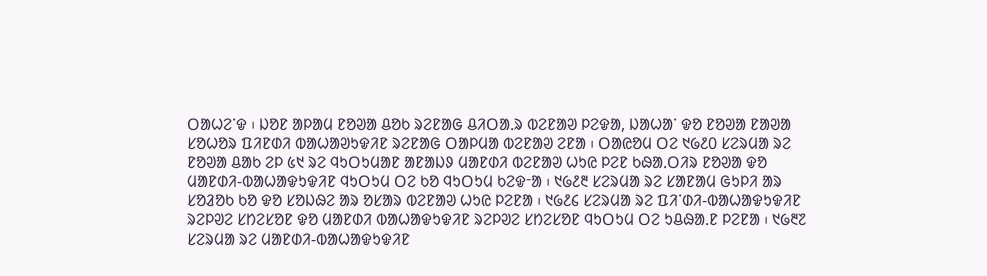ᱛᱟᱦᱮᱸᱫ ᱾ ᱡᱚᱱ ᱟᱞᱟᱢ ᱱᱚᱣᱟ ᱪᱚᱠ ᱨᱮᱱᱟᱜ ᱪᱤᱛᱟᱹᱨ ᱵᱮᱱᱟᱣ ᱞᱮᱫᱟ, ᱡᱟᱦᱟᱸ ᱫᱚ ᱱᱚᱣᱟ ᱱᱟᱣᱟ ᱥᱚᱦᱚᱨ ᱯᱤᱱᱰᱤ ᱵᱟᱦᱟᱣᱩᱫᱤᱱ ᱨᱮᱱᱟᱜ ᱛᱟᱞᱢᱟ ᱵᱮᱱᱟᱣ ᱮᱱᱟ ᱾ ᱛᱟᱭᱚᱢ ᱛᱮ ᱑᱙᱒᱐ ᱥᱮᱨᱢᱟ ᱨᱮ ᱱᱚᱣᱟ ᱪᱟᱠ ᱮᱞ ᱕᱑ ᱨᱮ ᱧᱩᱛᱩᱢᱟᱱ ᱟᱱᱟᱡᱽ ᱢᱟᱱᱰᱤ ᱵᱮᱱᱟᱣ ᱦᱩᱭ ᱞᱮᱱ ᱠᱷᱟᱹᱛᱤᱨ ᱱᱚᱣᱟ ᱫᱚ ᱢᱟᱱᱰᱤ-ᱵᱟᱦᱟᱫᱩᱫᱤᱱ ᱧᱩᱛᱩᱢ ᱛᱮ ᱠᱚ ᱧᱩᱛᱩᱢ ᱠᱮᱫᱼᱟ ᱾ ᱑᱙᱒᱓ ᱥᱮᱨᱢᱟ ᱨᱮ ᱥᱟᱱᱟᱢ ᱜᱩᱞᱤ ᱟᱨ ᱥᱚᱲᱚᱠ ᱠᱚ ᱫᱚ ᱥᱚᱡᱷᱮ ᱟᱨ ᱚᱥᱟᱨ ᱵᱮᱱᱟᱣ ᱦᱩᱭ ᱞᱮᱱᱟ ᱾ ᱑᱙᱒᱔ ᱥᱮᱨᱢᱟ ᱨᱮ ᱯᱤᱸᱰᱤ-ᱵᱟᱦᱟᱫᱩᱫᱤᱱ ᱨᱮᱞᱣᱮ ᱥᱴᱮᱥᱚᱱ ᱫᱚ ᱢᱟᱱᱰᱤ ᱵᱟᱦᱟᱫᱩᱫᱤᱱ ᱨᱮᱞᱣᱮ ᱥᱴᱮᱥᱚᱱ ᱧᱩᱛᱩᱢ ᱛᱮ ᱩᱪᱷᱟᱹᱱ ᱞᱮᱱᱟ ᱾ ᱑᱙᱓᱗ ᱥᱮᱨᱢᱟ ᱨᱮ ᱢᱟᱱᱰᱤ-ᱵᱟᱦᱟᱫᱩᱫᱤᱱ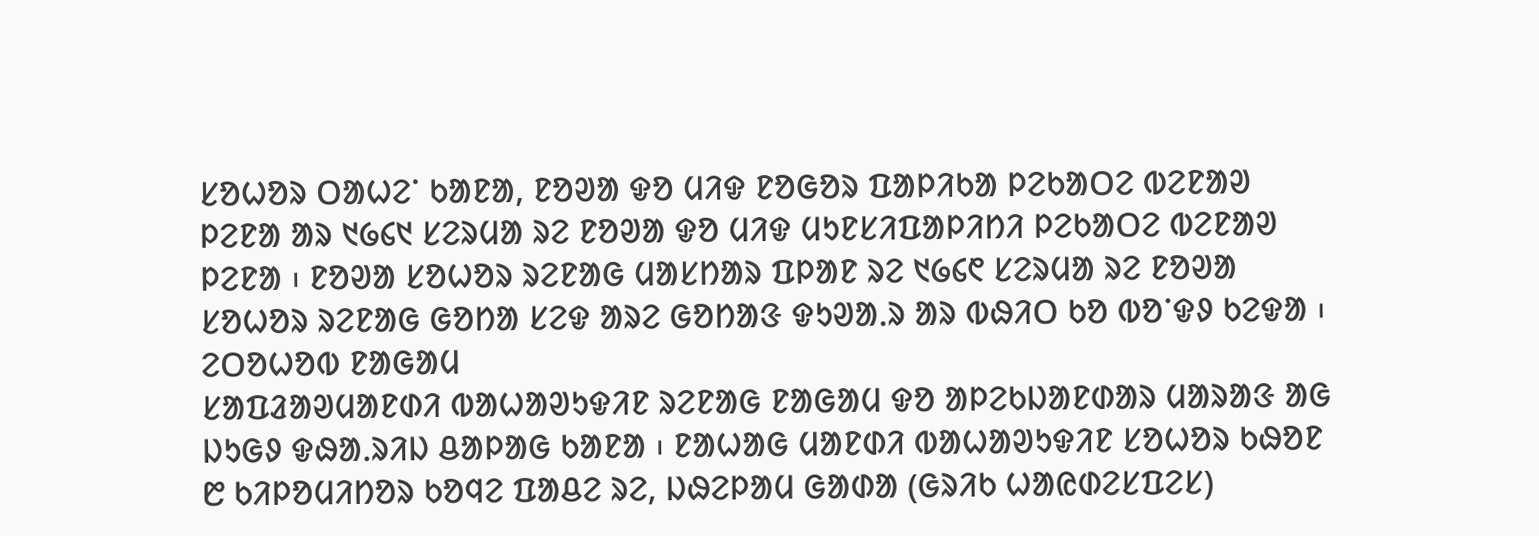ᱥᱚᱦᱚᱨ ᱛᱟᱦᱮᱸ ᱠᱟᱱᱟ, ᱱᱚᱣᱟ ᱫᱚ ᱢᱤᱫ ᱱᱚᱜᱚᱨ ᱯᱟᱞᱤᱠᱟ ᱞᱮᱠᱟᱛᱮ ᱵᱮᱱᱟᱣ ᱞᱮᱱᱟ ᱟᱨ ᱑᱙᱔᱑ ᱥᱮᱨᱢᱟ ᱨᱮ ᱱᱚᱣᱟ ᱫᱚ ᱢᱤᱫ ᱢᱩᱱᱥᱤᱯᱟᱞᱤᱴᱤ ᱞᱮᱠᱟᱛᱮ ᱵᱮᱱᱟᱣ ᱞᱮᱱᱟ ᱾ ᱱᱚᱣᱟ ᱥᱚᱦᱚᱨ ᱨᱮᱱᱟᱜ ᱢᱟᱥᱴᱟᱨ ᱯᱞᱟᱱ ᱨᱮ ᱑᱙᱔᱖ ᱥᱮᱨᱢᱟ ᱨᱮ ᱱᱚᱣᱟ ᱥᱚᱦᱚᱨ ᱨᱮᱱᱟᱜ ᱜᱚᱴᱟ ᱥᱮᱫ ᱟᱨᱮ ᱜᱚᱴᱟᱝ ᱫᱩᱣᱟᱹᱨ ᱟᱨ ᱵᱷᱤᱛ ᱠᱚ ᱵᱚᱸᱫᱽ ᱠᱮᱫᱟ ᱾
ᱮᱛᱚᱦᱚᱵ ᱱᱟᱜᱟᱢ
ᱥᱟᱯᱲᱟᱣᱢᱟᱱᱰᱤ ᱵᱟᱦᱟᱣᱩᱫᱤᱱ ᱨᱮᱱᱟᱜ ᱱᱟᱜᱟᱢ ᱫᱚ ᱟᱞᱮᱠᱡᱟᱱᱰᱟᱨ ᱢᱟᱨᱟᱝ ᱟᱜ ᱡᱩᱜᱽ ᱫᱷᱟᱹᱨᱤᱡ ᱪᱟᱞᱟᱜ ᱠᱟᱱᱟ ᱾ ᱱᱟᱦᱟᱜ ᱢᱟᱱᱰᱤ ᱵᱟᱦᱟᱣᱩᱫᱤᱱ ᱥᱚᱦᱚᱨ ᱠᱷᱚᱱ ᱘ ᱠᱤᱞᱚᱢᱤᱴᱚᱨ ᱠᱚᱧᱮ ᱯᱟᱪᱮ ᱨᱮ, ᱡᱷᱮᱞᱟᱢ ᱜᱟᱰᱟ (ᱜᱨᱤᱠ ᱦᱟᱭᱰᱮᱥᱯᱮᱥ)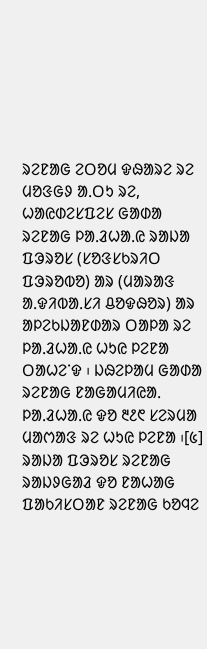ᱨᱮᱱᱟᱜ ᱮᱛᱚᱢ ᱫᱷᱟᱨᱮ ᱨᱮ ᱢᱚᱝᱜᱽ ᱟᱹᱛᱩ ᱨᱮ, ᱦᱟᱭᱰᱮᱥᱯᱮᱥ ᱜᱟᱰᱟ ᱨᱮᱱᱟᱜ ᱞᱟᱹᱲᱦᱟᱹᱭ ᱨᱟᱡᱟ ᱯᱳᱨᱚᱥ (ᱥᱚᱝᱥᱠᱨᱤᱛ ᱯᱳᱨᱚᱵᱚ) ᱟᱨ (ᱢᱟᱨᱟᱝ ᱟᱹᱫᱤᱵᱟᱹᱥᱤ ᱪᱚᱫᱷᱚᱨ) ᱟᱨ ᱟᱞᱮᱠᱡᱟᱱᱰᱟᱨ ᱛᱟᱞᱟ ᱨᱮ ᱞᱟᱹᱲᱦᱟᱹᱭ ᱦᱩᱭ ᱞᱮᱱᱟ ᱛᱟᱦᱮᱸᱫ ᱾ ᱡᱷᱮᱞᱟᱢ ᱜᱟᱰᱟ ᱨᱮᱱᱟᱜ ᱱᱟᱜᱟᱢᱤᱭᱟᱹ ᱞᱟᱹᱲᱦᱟᱹᱭ ᱫᱚ ᱓᱒᱖ ᱥᱮᱨᱢᱟ ᱢᱟᱬᱟᱝ ᱨᱮ ᱦᱩᱭ ᱞᱮᱱᱟ ᱾[᱕] ᱨᱟᱡᱟ ᱯᱳᱨᱚᱥ ᱨᱮᱱᱟᱜ ᱨᱟᱡᱽᱜᱟᱲ ᱫᱚ ᱱᱟᱦᱟᱜ ᱯᱟᱠᱤᱥᱛᱟᱱ ᱨᱮᱱᱟᱜ ᱠᱚᱧᱮ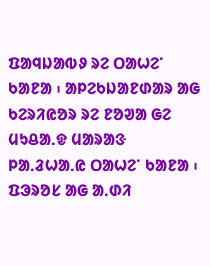ᱯᱟᱧᱡᱟᱵᱽ ᱨᱮ ᱛᱟᱦᱮᱸ ᱠᱟᱱᱟ ᱾ ᱟᱞᱮᱠᱡᱟᱱᱰᱟᱨ ᱟᱜ ᱠᱮᱨᱤᱭᱚᱨ ᱨᱮ ᱱᱚᱣᱟ ᱜᱮ ᱢᱩᱪᱟᱹᱫ ᱢᱟᱨᱟᱝ ᱞᱟᱹᱲᱦᱟᱹᱭ ᱛᱟᱦᱮᱸ ᱠᱟᱱᱟ ᱾ ᱯᱳᱨᱚᱥ ᱟᱜ ᱟᱹᱰᱤ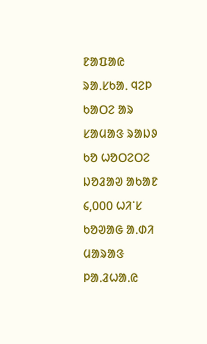ᱱᱟᱯᱟᱭ ᱨᱟᱹᱥᱠᱟᱹ ᱧᱮᱞ ᱠᱟᱛᱮ ᱟᱨ ᱥᱟᱢᱟᱝ ᱨᱟᱡᱽ ᱠᱚ ᱦᱚᱛᱮᱛᱮ ᱡᱚᱲᱟᱣ ᱟᱠᱟᱱ ᱔,᱐᱐᱐ ᱦᱤᱸᱥ ᱠᱚᱣᱟᱜ ᱟᱹᱰᱤ ᱢᱟᱨᱟᱝ ᱞᱟᱹᱲᱦᱟᱹᱭ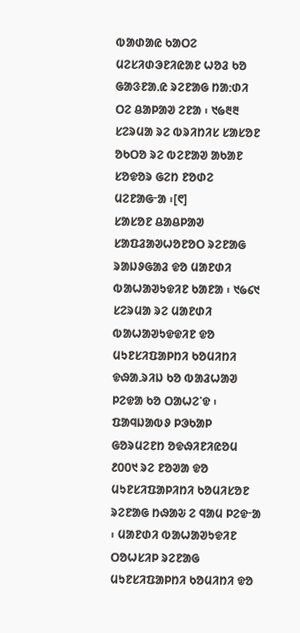ᱵᱟᱰᱟᱭ ᱠᱟᱛᱮ ᱢᱮᱥᱤᱰᱳᱱᱤᱭᱟᱱ ᱦᱚᱲ ᱠᱚ ᱜᱟᱝᱱᱟᱹᱭ ᱨᱮᱱᱟᱜ ᱴᱟᱺᱰᱤ ᱛᱮ ᱪᱟᱞᱟᱣ ᱮᱱᱟ ᱾ ᱑᱙᱓᱓ ᱥᱮᱨᱢᱟ ᱨᱮ ᱵᱨᱤᱴᱤᱥ ᱥᱟᱥᱚᱱ ᱚᱠᱛᱚ ᱨᱮ ᱵᱮᱱᱟᱣ ᱟᱠᱟᱱ ᱥᱚᱫᱚᱨ ᱜᱮᱴ ᱱᱚᱰᱮ ᱢᱮᱱᱟᱜᱼᱟ ᱾[᱖]
ᱥᱟᱥᱚᱱ ᱪᱟᱪᱞᱟᱣ
ᱥᱟᱯᱲᱟᱣᱦᱚᱱᱚᱛ ᱨᱮᱱᱟᱜ ᱨᱟᱡᱽᱜᱟᱲ ᱫᱚ ᱢᱟᱱᱰᱤ ᱵᱟᱦᱟᱣᱩᱫᱤᱱ ᱠᱟᱱᱟ ᱾ ᱑᱙᱔᱑ ᱥᱮᱨᱢᱟ ᱨᱮ ᱢᱟᱱᱰᱤ ᱵᱟᱦᱟᱣᱩᱫᱫᱤᱱ ᱫᱚ ᱢᱩᱱᱥᱤᱯᱟᱞᱴᱤ ᱠᱚᱢᱤᱴᱤ ᱫᱷᱟᱹᱨᱤᱡ ᱠᱚ ᱵᱟᱲᱦᱟᱣ ᱞᱮᱫᱟ ᱠᱚ ᱛᱟᱦᱮᱸᱫ ᱾ ᱯᱟᱧᱡᱟᱵᱽ ᱞᱳᱠᱟᱞ ᱜᱚᱨᱢᱮᱱᱴ ᱚᱫᱷᱤᱱᱤᱭᱚᱢ ᱒᱐᱐᱑ ᱨᱮ ᱱᱚᱣᱟ ᱫᱚ ᱢᱩᱱᱥᱤᱯᱟᱞᱤᱴᱤ ᱠᱚᱢᱤᱥᱚᱱ ᱨᱮᱱᱟᱜ ᱴᱷᱟᱶ ᱮ ᱧᱟᱢ ᱞᱮᱫᱼᱟ ᱾ ᱢᱟᱱᱰᱤ ᱵᱟᱦᱟᱣᱩᱫᱤᱱ ᱛᱚᱦᱥᱤᱞ ᱨᱮᱱᱟᱜ ᱢᱩᱱᱥᱤᱯᱟᱞᱴᱤ ᱠᱚᱢᱤᱴᱤ ᱫᱚ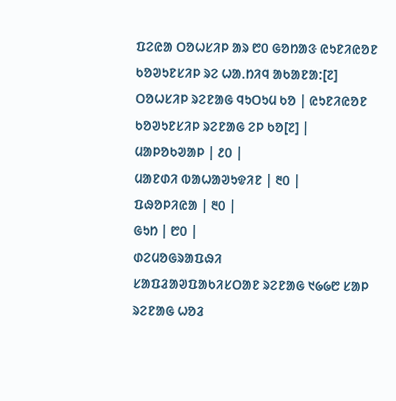ᱯᱮᱭᱟ ᱛᱚᱦᱥᱤᱞ ᱟᱨ ᱘᱐ ᱜᱚᱴᱟᱝ ᱭᱩᱱᱤᱭᱚᱱ ᱠᱚᱣᱩᱱᱥᱤᱞ ᱨᱮ ᱦᱟᱹᱴᱤᱧ ᱟᱠᱟᱱᱟ:[᱗]
ᱛᱚᱦᱥᱤᱞ ᱨᱮᱱᱟᱜ ᱧᱩᱛᱩᱢ ᱠᱚ | ᱭᱩᱱᱤᱭᱚᱱ ᱠᱚᱣᱩᱱᱥᱤᱞ ᱨᱮᱱᱟᱜ ᱮᱞ ᱠᱚ[᱗] |
ᱢᱟᱞᱚᱠᱣᱟᱞ | ᱒᱐ |
ᱢᱟᱱᱰᱤ ᱵᱟᱦᱟᱣᱩᱫᱤᱱ | ᱓᱐ |
ᱯᱷᱚᱞᱤᱭᱟ | ᱓᱐ |
ᱜᱩᱴ | ᱘᱐ |
ᱰᱮᱢᱚᱜᱨᱟᱯᱷᱤ
ᱥᱟᱯᱲᱟᱣᱯᱟᱠᱤᱥᱛᱟᱱ ᱨᱮᱱᱟᱜ ᱑᱙᱙᱘ ᱥᱟᱞ ᱨᱮᱱᱟᱜ ᱦᱚᱲ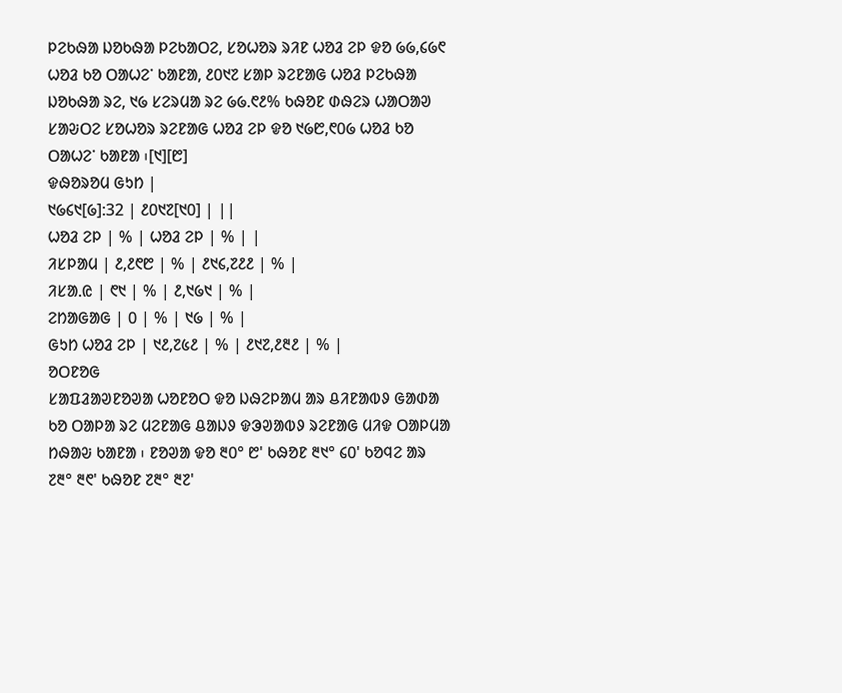ᱞᱮᱠᱷᱟ ᱡᱚᱠᱷᱟ ᱞᱮᱠᱟᱛᱮ, ᱥᱚᱦᱚᱨ ᱨᱤᱱ ᱦᱚᱲ ᱮᱞ ᱫᱚ ᱙᱙,᱔᱙᱖ ᱦᱚᱲ ᱠᱚ ᱛᱟᱦᱮᱸ ᱠᱟᱱᱟ, ᱒᱐᱑᱗ ᱥᱟᱞ ᱨᱮᱱᱟᱜ ᱦᱚᱲ ᱞᱮᱠᱷᱟ ᱡᱚᱠᱷᱟ ᱨᱮ, ᱑᱙ ᱥᱮᱨᱢᱟ ᱨᱮ ᱙᱙.᱖᱒% ᱠᱷᱚᱱ ᱰᱷᱮᱨ ᱦᱟᱛᱟᱣ ᱥᱟᱶᱛᱮ ᱥᱚᱦᱚᱨ ᱨᱮᱱᱟᱜ ᱦᱚᱲ ᱮᱞ ᱫᱚ ᱑᱙᱘,᱖᱐᱙ ᱦᱚᱲ ᱠᱚ ᱛᱟᱦᱮᱸ ᱠᱟᱱᱟ ᱾[᱑][᱘]
ᱫᱷᱚᱨᱚᱢ ᱜᱩᱴ |
᱑᱙᱔᱑[᱙]:32 | ᱒᱐᱑᱗[᱑᱐] | ||
ᱦᱚᱲ ᱮᱞ | % | ᱦᱚᱲ ᱮᱞ | % | |
ᱤᱥᱞᱟᱢ | ᱒,᱒᱖᱘ | % | ᱒᱑᱔,᱗᱒᱒ | % |
ᱤᱥᱟᱹᱭ | ᱖᱑ | % | ᱒,᱑᱙᱑ | % |
ᱮᱴᱟᱜᱟᱜ | ᱐ | % | ᱑᱙ | % |
ᱜᱩᱴ ᱦᱚᱲ ᱮᱞ | ᱑᱒,᱗᱕᱒ | % | ᱒᱑᱗,᱒᱓᱒ | % |
ᱚᱛᱱᱚᱜ
ᱥᱟᱯᱲᱟᱣᱱᱚᱣᱟ ᱦᱚᱱᱚᱛ ᱫᱚ ᱡᱷᱮᱞᱟᱢ ᱟᱨ ᱪᱤᱱᱟᱵᱽ ᱜᱟᱰᱟ ᱠᱚ ᱛᱟᱞᱟ ᱨᱮ ᱢᱮᱱᱟᱜ ᱪᱟᱡᱽ ᱫᱳᱣᱟᱵᱽ ᱨᱮᱱᱟᱜ ᱢᱤᱫ ᱛᱟᱞᱢᱟ ᱴᱷᱟᱶ ᱠᱟᱱᱟ ᱾ ᱱᱚᱣᱟ ᱫᱚ ᱓᱐° ᱘' ᱠᱷᱚᱱ ᱓᱑° ᱔᱐' ᱠᱚᱧᱮ ᱟᱨ ᱗᱓° ᱓᱖' ᱠᱷᱚᱱ ᱗᱓° ᱓᱗'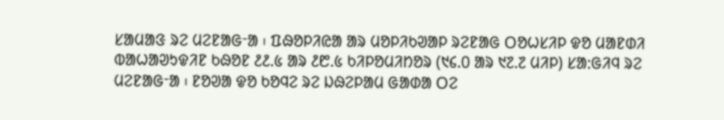ᱥᱟᱢᱟᱝ ᱨᱮ ᱢᱮᱱᱟᱜᱼᱟ ᱾ ᱯᱷᱚᱞᱤᱭᱟ ᱟᱨ ᱢᱚᱞᱤᱠᱣᱟᱞ ᱨᱮᱱᱟᱜ ᱛᱚᱦᱥᱤᱞ ᱫᱚ ᱢᱟᱱᱰᱤ ᱵᱟᱦᱟᱣᱩᱫᱤᱱ ᱠᱷᱚᱱ ᱒᱒.᱕ ᱟᱨ ᱒᱘.᱕ ᱠᱤᱞᱚᱢᱤᱴᱚᱨ (᱑᱔.᱐ ᱟᱨ ᱑᱗.᱗ ᱢᱤᱞ) ᱥᱟᱺᱜᱤᱧ ᱨᱮ ᱢᱮᱱᱟᱜᱼᱟ ᱾ ᱱᱚᱣᱟ ᱫᱚ ᱠᱚᱧᱮ ᱨᱮ ᱡᱷᱮᱞᱟᱢ ᱜᱟᱰᱟ ᱛᱮ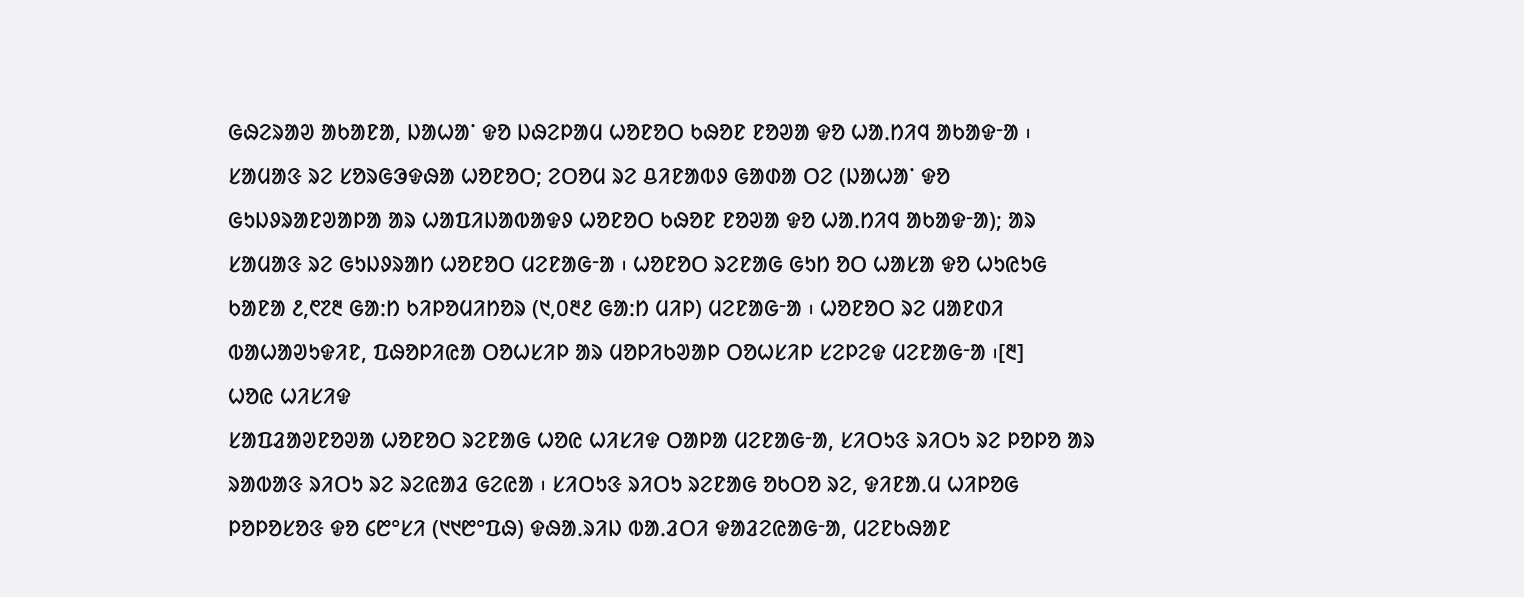ᱜᱷᱮᱨᱟᱣ ᱟᱠᱟᱱᱟ, ᱡᱟᱦᱟᱸ ᱫᱚ ᱡᱷᱮᱞᱟᱢ ᱦᱚᱱᱚᱛ ᱠᱷᱚᱱ ᱱᱚᱣᱟ ᱫᱚ ᱦᱟᱹᱴᱤᱧ ᱟᱠᱟᱫᱼᱟ ᱾ ᱥᱟᱢᱟᱝ ᱨᱮ ᱥᱚᱨᱜᱳᱫᱷᱟ ᱦᱚᱱᱚᱛ; ᱮᱛᱚᱢ ᱨᱮ ᱪᱤᱱᱟᱵᱽ ᱜᱟᱰᱟ ᱛᱮ (ᱡᱟᱦᱟᱸ ᱫᱚ ᱜᱩᱡᱽᱨᱟᱱᱣᱟᱞᱟ ᱟᱨ ᱦᱟᱯᱤᱡᱟᱵᱟᱫᱽ ᱦᱚᱱᱚᱛ ᱠᱷᱚᱱ ᱱᱚᱣᱟ ᱫᱚ ᱦᱟᱹᱴᱤᱧ ᱟᱠᱟᱫᱼᱟ); ᱟᱨ ᱥᱟᱢᱟᱝ ᱨᱮ ᱜᱩᱡᱽᱨᱟᱴ ᱦᱚᱱᱚᱛ ᱢᱮᱱᱟᱜᱼᱟ ᱾ ᱦᱚᱱᱚᱛ ᱨᱮᱱᱟᱜ ᱜᱩᱴ ᱚᱛ ᱦᱟᱥᱟ ᱫᱚ ᱦᱩᱭᱩᱜ ᱠᱟᱱᱟ ᱒,᱖᱗᱓ ᱜᱟᱺᱴ ᱠᱤᱞᱚᱢᱤᱴᱚᱨ (᱑,᱐᱓᱒ ᱜᱟᱺᱴ ᱢᱤᱞ) ᱢᱮᱱᱟᱜᱼᱟ ᱾ ᱦᱚᱱᱚᱛ ᱨᱮ ᱢᱟᱱᱰᱤ ᱵᱟᱦᱟᱣᱩᱫᱤᱱ, ᱯᱷᱚᱞᱤᱭᱟ ᱛᱚᱦᱥᱤᱞ ᱟᱨ ᱢᱚᱞᱤᱠᱣᱟᱞ ᱛᱚᱦᱥᱤᱞ ᱥᱮᱞᱮᱫ ᱢᱮᱱᱟᱜᱼᱟ ᱾[᱓]
ᱦᱚᱭ ᱦᱤᱥᱤᱫ
ᱥᱟᱯᱲᱟᱣᱱᱚᱣᱟ ᱦᱚᱱᱚᱛ ᱨᱮᱱᱟᱜ ᱦᱚᱭ ᱦᱤᱥᱤᱫ ᱛᱟᱞᱟ ᱢᱮᱱᱟᱜᱼᱟ, ᱥᱤᱛᱩᱝ ᱨᱤᱛᱩ ᱨᱮ ᱞᱚᱞᱚ ᱟᱨ ᱨᱟᱵᱟᱝ ᱨᱤᱛᱩ ᱨᱮ ᱨᱮᱭᱟᱲ ᱜᱮᱭᱟ ᱾ ᱥᱤᱛᱩᱝ ᱨᱤᱛᱩ ᱨᱮᱱᱟᱜ ᱚᱠᱛᱚ ᱨᱮ, ᱫᱤᱱᱟᱹᱢ ᱦᱤᱞᱚᱜ ᱞᱚᱞᱚᱥᱚᱝ ᱫᱚ ᱔᱘°ᱥᱤ (᱑᱑᱘°ᱯᱷ) ᱫᱷᱟᱹᱨᱤᱡ ᱵᱟᱹᱲᱛᱤ ᱫᱟᱲᱮᱭᱟᱜᱼᱟ, ᱢᱮᱱᱠᱷᱟᱱ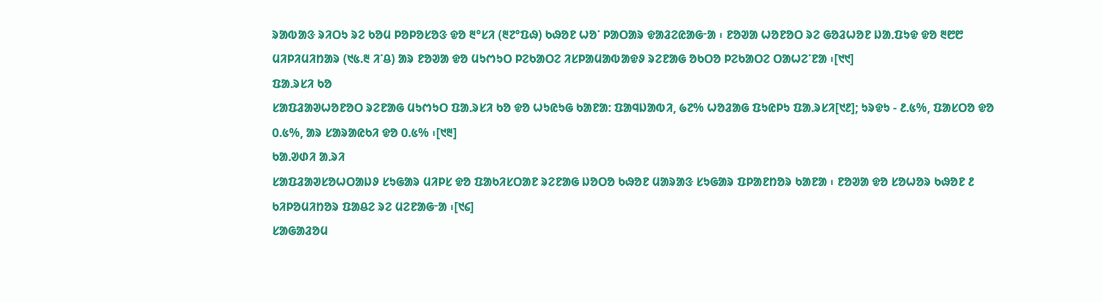ᱨᱟᱵᱟᱝ ᱨᱤᱛᱩ ᱨᱮ ᱠᱚᱢ ᱞᱚᱞᱚᱥᱚᱝ ᱫᱚ ᱓°ᱥᱤ (᱓᱗°ᱯᱷ) ᱠᱷᱚᱱ ᱦᱚᱸ ᱞᱟᱛᱟᱨ ᱫᱟᱲᱮᱭᱟᱜᱼᱟ ᱾ ᱱᱚᱣᱟ ᱦᱚᱱᱚᱛ ᱨᱮ ᱜᱚᱲᱦᱚᱱ ᱡᱟᱹᱯᱩᱫ ᱫᱚ ᱓᱘᱘ ᱢᱤᱞᱤᱢᱤᱴᱟᱨ (᱑᱕.᱓ ᱤᱸᱪ) ᱟᱨ ᱱᱚᱣᱟ ᱫᱚ ᱢᱩᱬᱩᱛ ᱞᱮᱠᱟᱛᱮ ᱤᱥᱞᱟᱢᱟᱵᱟᱫᱽ ᱨᱮᱱᱟᱜ ᱚᱠᱛᱚ ᱞᱮᱠᱟᱛᱮ ᱛᱟᱦᱮᱸᱱᱟ ᱾[᱑᱑]
ᱯᱟᱹᱨᱥᱤ ᱠᱚ
ᱥᱟᱯᱲᱟᱣᱦᱚᱱᱚᱛ ᱨᱮᱱᱟᱜ ᱢᱩᱬᱩᱛ ᱯᱟᱹᱨᱥᱤ ᱠᱚ ᱫᱚ ᱦᱩᱭᱩᱜ ᱠᱟᱱᱟ: ᱯᱟᱧᱡᱟᱵᱤ, ᱙᱗% ᱦᱚᱲᱟᱜ ᱯᱩᱭᱞᱩ ᱯᱟᱹᱨᱥᱤ[᱑᱒]; ᱩᱨᱫᱩ - ᱒.᱕%, ᱯᱟᱥᱛᱚ ᱫᱚ ᱐.᱕%, ᱟᱨ ᱥᱟᱨᱟᱭᱠᱤ ᱫᱚ ᱐.᱕% ᱾[᱑᱓]
ᱠᱟᱹᱣᱰᱤ ᱟᱹᱨᱤ
ᱥᱟᱯᱲᱟᱣᱥᱚᱦᱛᱟᱡᱽ ᱥᱩᱜᱟᱨ ᱢᱤᱞᱥ ᱫᱚ ᱯᱟᱠᱤᱥᱛᱟᱱ ᱨᱮᱱᱟᱜ ᱡᱚᱛᱚ ᱠᱷᱚᱱ ᱢᱟᱨᱟᱝ ᱥᱩᱜᱟᱨ ᱯᱞᱟᱱᱴᱚᱨ ᱠᱟᱱᱟ ᱾ ᱱᱚᱣᱟ ᱫᱚ ᱥᱚᱦᱚᱨ ᱠᱷᱚᱱ ᱒ ᱠᱤᱞᱚᱢᱤᱴᱚᱨ ᱯᱟᱪᱮ ᱨᱮ ᱢᱮᱱᱟᱜᱼᱟ ᱾[᱑᱔]
ᱥᱟᱜᱟᱲᱚᱢ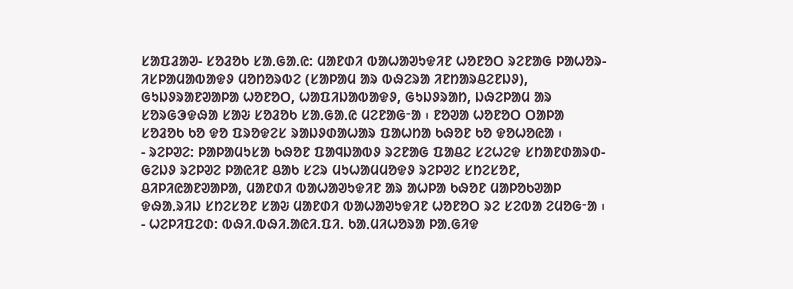ᱥᱟᱯᱲᱟᱣ- ᱥᱚᱲᱚᱠ ᱥᱟᱹᱜᱟᱹᱭ: ᱢᱟᱱᱰᱤ ᱵᱟᱦᱟᱣᱩᱫᱤᱱ ᱦᱚᱱᱚᱛ ᱨᱮᱱᱟᱜ ᱞᱟᱦᱚᱨ-ᱤᱥᱞᱟᱢᱟᱵᱟᱫᱽ ᱢᱚᱴᱚᱨᱵᱮ (ᱥᱟᱞᱟᱢ ᱟᱨ ᱵᱷᱮᱨᱟ ᱤᱱᱴᱟᱨᱪᱮᱱᱡᱽ), ᱜᱩᱡᱽᱨᱟᱱᱣᱟᱞᱟ ᱦᱚᱱᱚᱛ, ᱦᱟᱯᱤᱡᱟᱵᱟᱫᱽ, ᱜᱩᱡᱽᱨᱟᱴ, ᱡᱷᱮᱞᱟᱢ ᱟᱨ ᱥᱚᱨᱜᱳᱫᱷᱟ ᱥᱟᱶ ᱥᱚᱲᱚᱠ ᱥᱟᱹᱜᱟᱹᱭ ᱢᱮᱱᱟᱜᱼᱟ ᱾ ᱱᱚᱣᱟ ᱦᱚᱱᱚᱛ ᱛᱟᱞᱟ ᱥᱚᱲᱚᱠ ᱠᱚ ᱫᱚ ᱯᱨᱚᱫᱮᱥ ᱨᱟᱡᱽᱰᱟᱦᱟᱨ ᱯᱟᱦᱴᱟ ᱠᱷᱚᱱ ᱠᱚ ᱫᱚᱦᱚᱭᱟ ᱾
- ᱨᱮᱞᱣᱮ: ᱞᱟᱞᱟᱢᱩᱥᱟ ᱠᱷᱚᱱ ᱯᱟᱧᱡᱟᱵᱽ ᱨᱮᱱᱟᱜ ᱯᱟᱪᱮ ᱥᱮᱦᱮᱫ ᱥᱴᱟᱱᱰᱟᱨᱰ-ᱜᱮᱡᱽ ᱨᱮᱞᱣᱮ ᱞᱟᱭᱤᱱ ᱪᱟᱠ ᱥᱮᱨ ᱢᱩᱦᱟᱢᱢᱚᱫᱽ ᱨᱮᱞᱣᱮ ᱥᱴᱮᱥᱚᱱ, ᱪᱤᱞᱤᱭᱟᱱᱣᱟᱞᱟ, ᱢᱟᱱᱰᱤ ᱵᱟᱦᱟᱣᱩᱫᱤᱱ ᱟᱨ ᱟᱦᱞᱟ ᱠᱷᱚᱱ ᱢᱟᱞᱚᱠᱣᱟᱞ ᱫᱷᱟᱹᱨᱤᱡ ᱥᱴᱮᱥᱚᱱ ᱥᱟᱶ ᱢᱟᱱᱰᱤ ᱵᱟᱦᱟᱣᱩᱫᱤᱱ ᱦᱚᱱᱚᱛ ᱨᱮ ᱥᱮᱵᱟ ᱮᱢᱚᱜᱼᱟ ᱾
- ᱦᱮᱞᱤᱯᱮᱰ: ᱵᱷᱤ.ᱵᱷᱤ.ᱟᱭᱤ.ᱯᱤ. ᱠᱟᱹᱢᱤᱦᱚᱨᱟ ᱞᱟᱹᱜᱤᱫ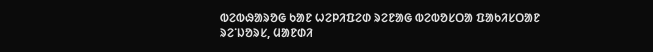ᱵᱮᱵᱷᱟᱨᱚᱜ ᱠᱟᱱ ᱦᱮᱞᱤᱯᱮᱰ ᱨᱮᱱᱟᱜ ᱵᱮᱵᱚᱥᱛᱟ ᱯᱟᱠᱤᱥᱛᱟᱱ ᱨᱮᱸᱡᱚᱨᱥ, ᱢᱟᱱᱰᱤ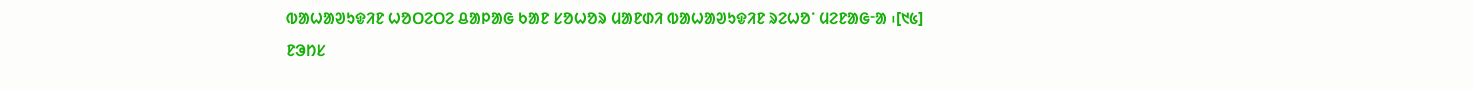ᱵᱟᱦᱟᱣᱩᱫᱤᱱ ᱦᱚᱛᱮᱛᱮ ᱪᱟᱞᱟᱜ ᱠᱟᱱ ᱥᱚᱦᱚᱨ ᱢᱟᱱᱰᱤ ᱵᱟᱦᱟᱣᱩᱫᱤᱱ ᱨᱮᱦᱚᱸ ᱢᱮᱱᱟᱜᱼᱟ ᱾[᱑᱕]
ᱱᱳᱴᱥ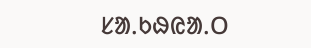ᱥᱟᱹᱠᱷᱭᱟᱹᱛ